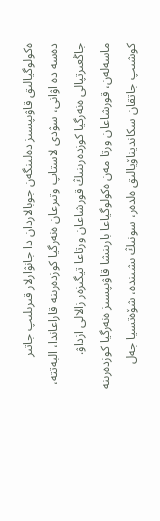ەكولوگيالىق قاۋىپسىز دەلىنگەن جوبالاردان دا جانۋارلار قىرىلىپ جاتىر
دەسە دە اۋانى، سۋدى لاستاپ وتىرعان ەنەرگيا كوزدەرىنە قاراعاندا، البەتتە، جاڭعىرتپالى ەنەرگيا كوزدەرىنىڭ قورشاعان ورتاعا تيگىزەر زالالى ازداۋ. ماسەلەن، قورشاعان ورتا مەن ەكولوگياعا بارىنشا قاۋىپسىز ەنەرگيا كوزدەرىنە كوشىپ جاتقان سكانديناۆيالىق ەلدەر، سونىڭ ىشىندە، شۆەتسيا جەل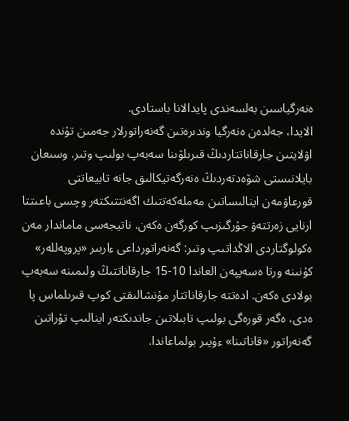ەنەرگياسىن بەلسەندى پايدالانا باستادى.
الايدا، جەلدەن ەنەرگيا وندىرەتىن گەنەراتورلار جەمىن تۇندە اۋلايتىن جارقاناتتاردىڭ قىرىلۋىنا سەبەپ بولىپ وتىر. وسىعان بايلانىستى شۆەدتەردىڭ ەنەرگەتيكالىق جانە تابيعاتتى قورعاۋمەن اينالىساتىن مەملەكەتتىك اگەنتتىكتەر وچسى باعىتتا ارنايى زەرتتەۋ جۇرگىزىپ كورگەن ەكەن. ناتيجەسى ماماندار مەن ەكولوگتاردى الاڭداتىپ وتىر: گەنەراتورداعى ءاربىر «پروپەللەر» كۇنىنە ورتا ەسەپپەن العاندا 10-15 جارقاناتتىڭ ولىمىنە سەبەپ بولادى ەكەن. ادەتتە جارقاناتتار مۇنشالىقتى كوپ قىرىلماس پا ەدى، ەگەر قورەگى بولىپ تابىلاتىن جاندىكتەر اينالىپ تۇراتىن گەنەراتور «قاناتىنا» ءۇيىر بولماعاندا.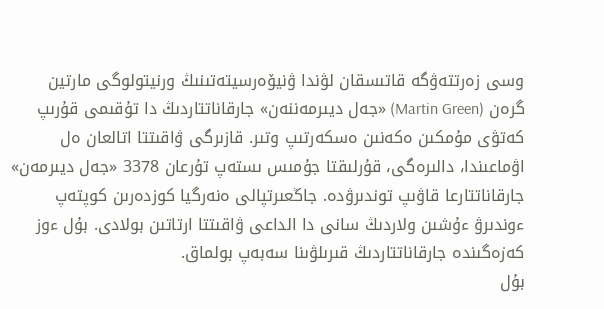وسى زەرتتەۋگە قاتىسقان لۋندا ۋنيۆەرسيتەتىنىڭ ورنيتولوگى مارتين گرەن (Martin Green) «جەل ديىرمەننەن» جارقاناتتاردىڭ دا تۇقىمى قۇرىپ كەتۋى مۇمكىن ەكەنىن ەسكەرتىپ وتىر. قازىرگى ۋاقىتتا اتالعان ەل اۋماعىندا، دالىرەگى، قۇرلىقتا جۇمىس ىستەپ تۇرعان 3378 «جەل ديىرمەن» جارقاناتتارعا قاۋىپ توندىرۋدە. جاڭعىرتپالى ەنەرگيا كوزدەرىن كوپتەپ ءوندىرۋ ءۇشىن ولاردىڭ سانى دا الداعى ۋاقىتتا ارتاتىن بولادى. بۇل ءوز كەزەگىندە جارقاناتتاردىڭ قىرىلۋىنا سەبەپ بولماق.
بۇل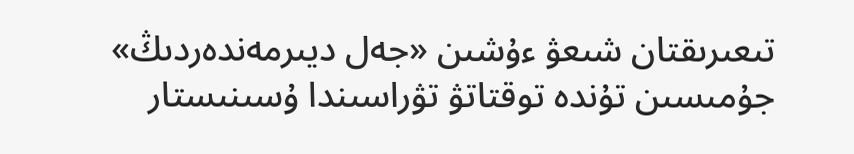تىعىرىقتان شىعۋ ءۇشىن «جەل ديىرمەندەردىڭ» جۇمىسىن تۇندە توقتاتۋ تۋراسىندا ۇسىنىستار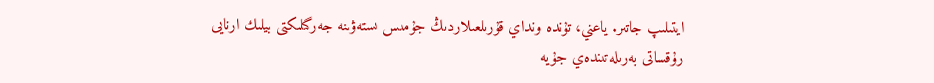ايتىلىپ جاتىر. ياعني، تۇندە ونداي قۇرىلعىلاردىڭ جۇمىس ىستەۋىنە جەرگىلىكتى بيلىك ارنايى رۇقساتى بەرىلەتىندەي جۇيە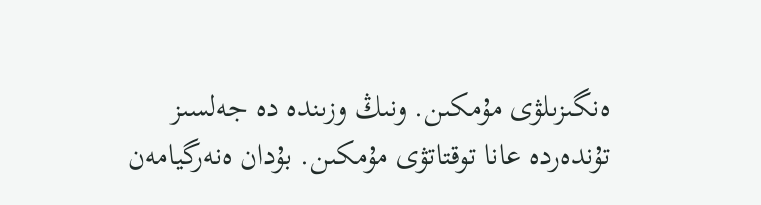ەنگىزىلۋى مۇمكىن. ونىڭ وزىندە دە جەلسىز تۇندەردە عانا توقتاتۋى مۇمكىن. بۇدان ەنەرگيامەن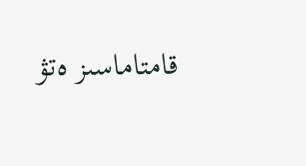قامتاماسىز ەتۋ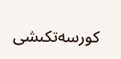كورسەتكىشى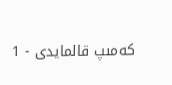كەمىپ قالمايدى - 1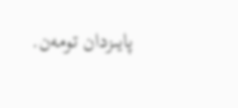پايىزدان تومەن.